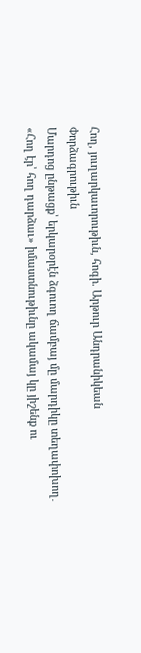Հող, յուղարկաւորութիւն, հոգի. Արթուր Անդրանիկեան
Փորձագրութիւն
Մարդոց ընթացք՝ երկարօրէն ձգուող ճամբայ մը մարդիկը տեղափոխող․ «Հող էր՝ հող դարձաւ» իմաստնութիւնը ակամայ կը յիշենք ու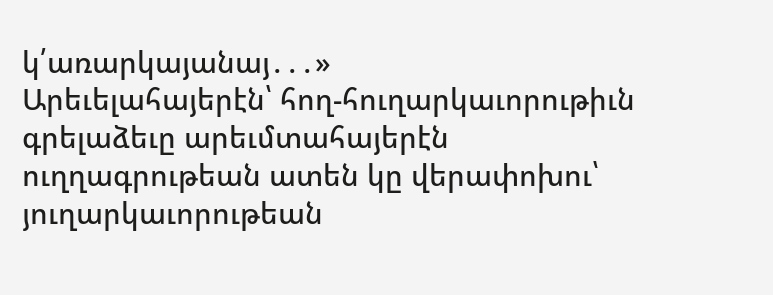կ՛առարկայանայ․․․»
Արեւելահայերէն՝ հող-հուղարկաւորութիւն գրելաձեւը արեւմտահայերէն ուղղագրութեան ատեն կը վերափոխու՝ յուղարկաւորութեան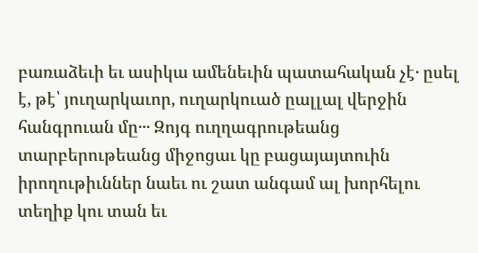բառաձեւի եւ ասիկա ամենեւին պատահական չէ․ ըսել է, թէ՝ յուղարկաւոր, ուղարկուած ըալլալ վերջին հանգրուան մը․․․ Զոյգ ուղղագրութեանց տարբերութեանց միջոցաւ կը բացայայտուին իրողութիւններ նաեւ ու շատ անգամ ալ խորհելու տեղիք կու տան եւ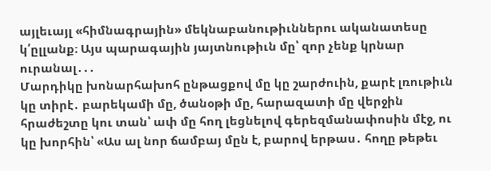այլեւայլ «հիմնագրային» մեկնաբանութիւններու ականատեսը կ՛ըլլանք։ Այս պարագային յայտնութիւն մը՝ զոր չենք կրնար ուրանալ․․․
Մարդիկը խոնարհախոհ ընթացքով մը կը շարժուին, քարէ լռութիւն կը տիրէ․ բարեկամի մը, ծանօթի մը, հարազատի մը վերջին հրաժեշտը կու տան՝ ափ մը հող լեցնելով գերեզմանափոսին մէջ, ու կը խորհին՝ «Աս ալ նոր ճամբայ մըն է, բարով երթաս․ հողը թեթեւ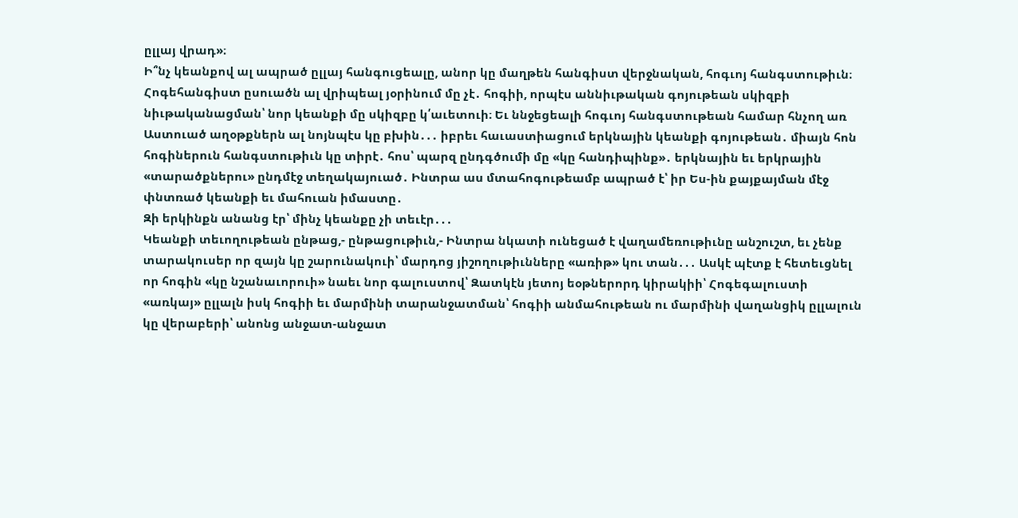ըլլայ վրադ»։
Ի՞նչ կեանքով ալ ապրած ըլլայ հանգուցեալը, անոր կը մաղթեն հանգիստ վերջնական, հոգւոյ հանգստութիւն։ Հոգեհանգիստ ըսուածն ալ վրիպեալ յօրինում մը չէ․ հոգիի, որպէս աննիւթական գոյութեան սկիզբի նիւթականացման՝ նոր կեանքի մը սկիզբը կ՛աւետուի։ Եւ ննջեցեալի հոգւոյ հանգստութեան համար հնչող առ Աստուած աղօթքներն ալ նոյնպէս կը բխին․․․ իբրեւ հաւաստիացում երկնային կեանքի գոյութեան․ միայն հոն հոգիներուն հանգստութիւն կը տիրէ․ հոս՝ պարզ ընդգծումի մը «կը հանդիպինք»․ երկնային եւ երկրային «տարածքներու» ընդմէջ տեղակայուած․ Ինտրա աս մտահոգութեամբ ապրած է՝ իր Ես-ին քայքայման մէջ փնտռած կեանքի եւ մահուան իմաստը․
Զի երկինքն անանց էր՝ մինչ կեանքը չի տեւէր․․․
Կեանքի տեւողութեան ընթաց,- ընթացութիւն,- Ինտրա նկատի ունեցած է վաղամեռութիւնը անշուշտ, եւ չենք տարակուսեր որ զայն կը շարունակուի՝ մարդոց յիշողութիւնները «առիթ» կու տան․․․ Ասկէ պէտք է հետեւցնել որ հոգին «կը նշանաւորուի» նաեւ նոր գալուստով՝ Զատկէն յետոյ եօթներորդ կիրակիի՝ Հոգեգալուստի «առկայ» ըլլալն իսկ հոգիի եւ մարմինի տարանջատման՝ հոգիի անմահութեան ու մարմինի վաղանցիկ ըլլալուն կը վերաբերի՝ անոնց անջատ-անջատ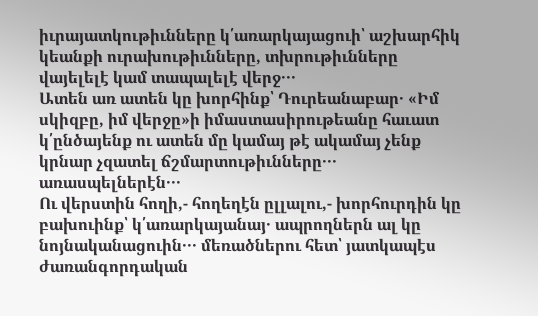իւրայատկութիւնները կ՛առարկայացուի՝ աշխարհիկ կեանքի ուրախութիւնները, տխրութիւնները վայելելէ կամ տապալելէ վերջ․․․
Ատեն առ ատեն կը խորհինք՝ Դուրեանաբար․ «Իմ սկիզբը, իմ վերջը»ի իմաստասիրութեանը հաւատ կ՛ընծայենք ու ատեն մը կամայ թէ ակամայ չենք կրնար չզատել ճշմարտութիւնները․․․ առասպելներէն․․․
Ու վերստին հողի,- հողեղէն ըլլալու,- խորհուրդին կը բախուինք՝ կ՛առարկայանայ․ ապրողներն ալ կը նոյնականացուին․․․ մեռածներու հետ՝ յատկապէս ժառանգորդական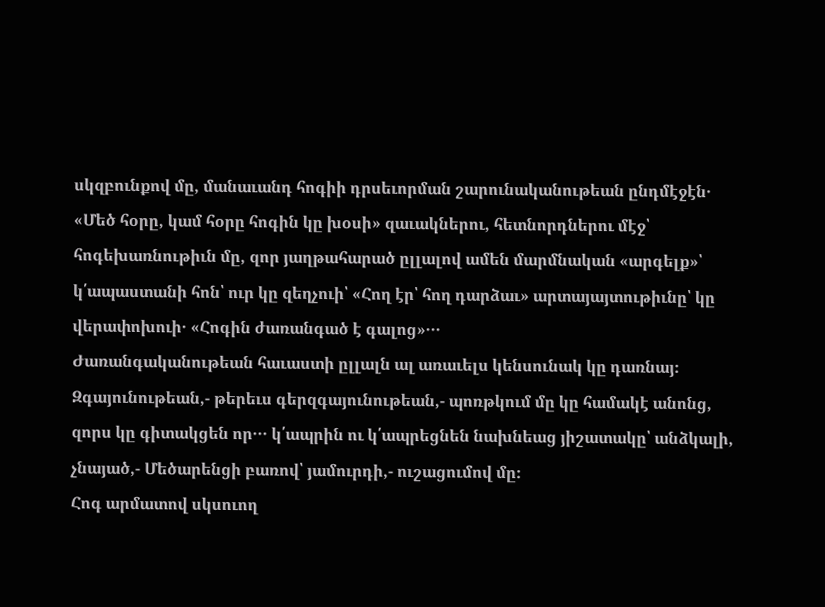սկզբունքով մը, մանաւանդ հոգիի դրսեւորման շարունականութեան ընդմէջէն․ «Մեծ հօրը, կամ հօրը հոգին կը խօսի» զաւակներու, հետնորդներու մէջ՝ հոգեխառնութիւն մը, զոր յաղթահարած ըլլալով ամեն մարմնական «արգելք»՝ կ՛ապաստանի հոն՝ ուր կը զեղչուի՝ «Հող էր՝ հող դարձաւ» արտայայտութիւնը՝ կը վերափոխուի․ «Հոգին ժառանգած է գալոց»․․․
Ժառանգականութեան հաւաստի ըլլալն ալ առաւելս կենսունակ կը դառնայ։ Զգայունութեան,- թերեւս գերզգայունութեան,- պոռթկում մը կը համակէ անոնց, զորս կը գիտակցեն որ․․․ կ՛ապրին ու կ՛ապրեցնեն նախնեաց յիշատակը՝ անձկալի, չնայած,- Մեծարենցի բառով՝ յամուրդի,- ուշացումով մը։
Հոգ արմատով սկսուող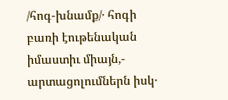/հոգ-խնամք/․ հոգի բառի էութենական իմաստիւ միայն,- արտացոլումներն իսկ․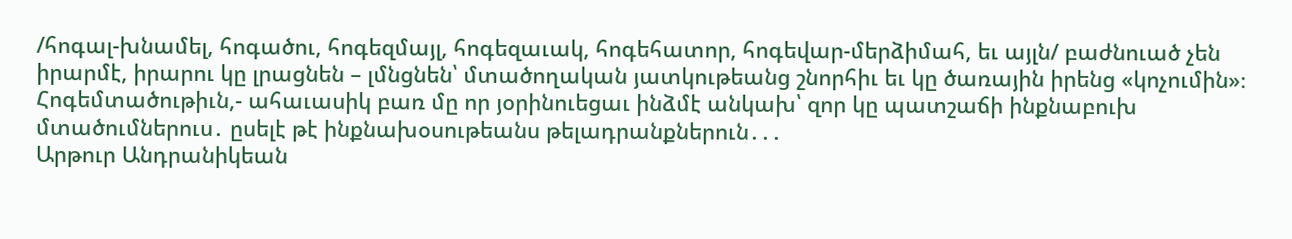/հոգալ-խնամել, հոգածու, հոգեզմայլ, հոգեզաւակ, հոգեհատոր, հոգեվար-մերձիմահ, եւ այլն/ բաժնուած չեն իրարմէ, իրարու կը լրացնեն – լմնցնեն՝ մտածողական յատկութեանց շնորհիւ եւ կը ծառային իրենց «կոչումին»։
Հոգեմտածութիւն,- ահաւասիկ բառ մը որ յօրինուեցաւ ինձմէ անկախ՝ զոր կը պատշաճի ինքնաբուխ մտածումներուս․ ըսելէ թէ ինքնախօսութեանս թելադրանքներուն․․․
Արթուր Անդրանիկեան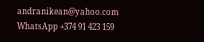andranikean@yahoo.com
WhatsApp +374 91 423 159